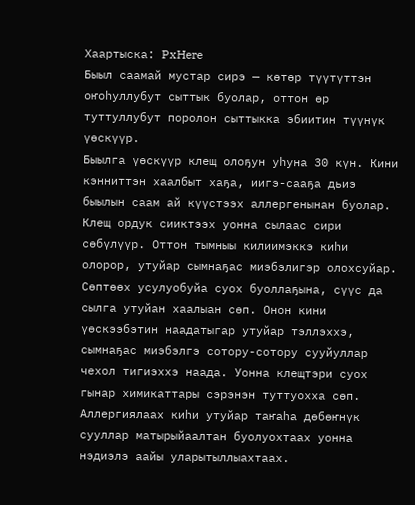Хаартыска: PxHere
Быыл саамай мустар сирэ — көтөр түүтүттэн оҥоһуллубут сыттык буолар, оттон өр туттуллубут поролон сыттыкка эбиитин түүнүк үөскүүр.
Быылга үөскүүр клещ олоҕун уһуна 30 күн. Кини кэнниттэн хаалбыт хаҕа, иигэ-сааҕа дьиэ быылын саам ай күүстээх аллергенынан буолар. Клещ ордук сииктээх уонна сылаас сири сөбүлүүр. Оттон тымныы килиимэккэ киһи олорор, утуйар сымнаҕас миэбэлигэр олохсуйар. Сөптөөх усулуобуйа суох буоллаҕына, сүүс да сылга утуйан хаалыан сөп. Онон кини үөскээбэтин наадатыгар утуйар тэллэххэ, сымнаҕас миэбэлгэ сотору-сотору сууйуллар чехол тигиэххэ наада. Уонна клещтэри суох гынар химикаттары сэрэнэн туттуохха сөп.
Аллергиялаах киһи утуйар таҥаһа дөбөҥнүк сууллар матырыйаалтан буолуохтаах уонна нэдиэлэ аайы уларытыллыахтаах.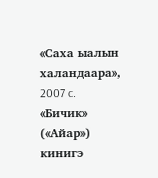«Саха ыалын халандаара», 2007 c.
«Бичик» («Айар») кинигэ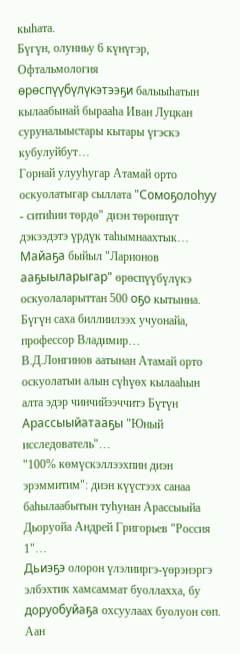кыһата.
Бүгүн, олунньу 6 күнүгэр, Офтальмология өрөспүүбүлүкэтээҕи балыыһатын кылаабынай бырааһа Иван Луцкан суруналыыстары кытары үгэскэ кубулуйбут…
Горнай улууһугар Атамай орто оскуолатыгар сыллата "Сомоҕолоһуу - ситиһии төрдө" диэн төрөппүт дэкээдэтэ үрдүк таһымнаахтык…
Майаҕа быйыл "Ларионов ааҕыыларыгар" өрөспүүбүлүкэ оскуолаларыттан 500 оҕо кытынна. Бүгүн саха биллиилээх учуонайа, профессор Владимир…
В.Д.Лонгинов аатынан Атамай орто оскуолатын алын сүһүөх кылааһын алта эдэр чинчийээччитэ Бүтүн Арассыыйатааҕы "Юный исследователь"…
"100% көмүскэллээхпин диэн эрэммитим": диэн күүстээх санаа баһылаабытын туһунан Арассыыйа Дьоруойа Андрей Григорьев "Россия 1"…
Дьиэҕэ олорон үлэлииргэ-үөрэнэргэ элбэхтик хамсаммат буоллахха, бу доруобуйаҕа охсуулаах буолуон сөп. Аан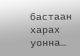бастаан харах уонна…